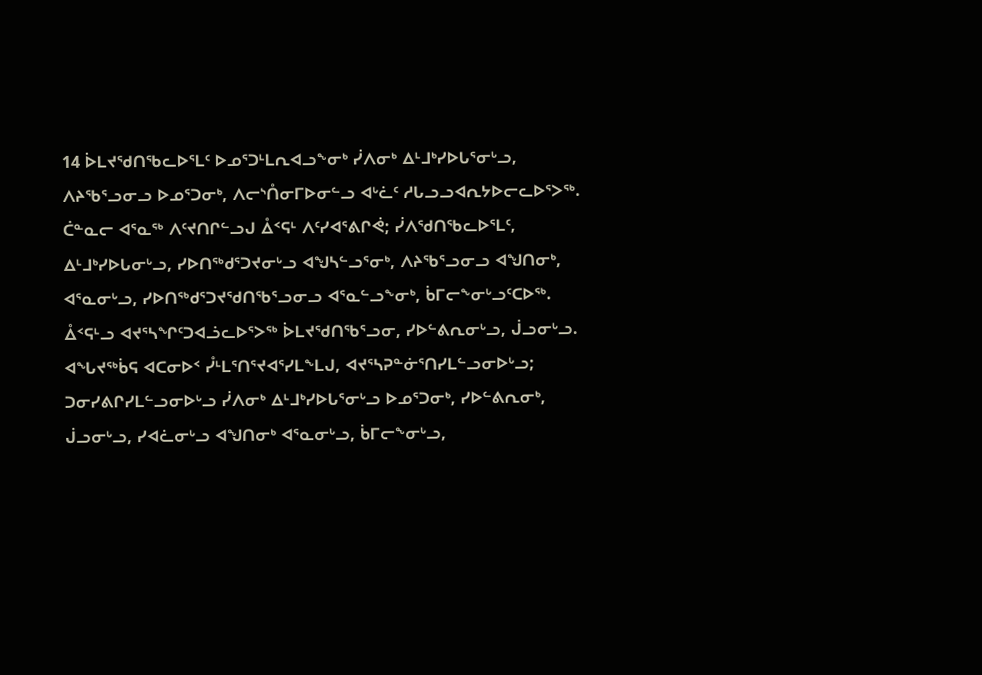14 ᐆᒪᔪᖁᑎᖃᓚᐅᕐᒪᑦ ᐅᓄᕐᑐᒻᒪᕆᐊᓗᖕᓂᒃ ᓰᐱᓂᒃ ᐃᒻᒧᒃᓯᐅᒐᕐᓂᒡᓗ, ᐱᔨᖃᕐᓗᓂᓗ ᐅᓄᕐᑐᓂᒃ, ᐱᓕᔅᑍᓂᒥᐅᓂᓪᓗ ᐊᒡᓛᑦ ᓱᒐᓗᓗᐊᕆᔭᐅᓕᓚᐅᕐᐳᖅ.
ᑖᓐᓇᓕ ᐊᕐᓇᖅ ᐱᑦᔪᑎᒋᓪᓗᒍ ᐂᑉᕋᒻ ᐱᑦᓯᐊᕐᕕᒋᕚ; ᓰᐱᖁᑎᖃᓚᐅᕐᒪᑦ, ᐃᒻᒧᒃᓯᐅᒐᓂᒡᓗ, ᓯᐅᑎᖅᑯᕐᑐᔪᓂᒡᓗ ᐊᖑᓴᓪᓗᕐᓂᒃ, ᐱᔨᖃᕐᓗᓂᓗ ᐊᖑᑎᓂᒃ, ᐊᕐᓇᓂᒡᓗ, ᓯᐅᑎᖅᑯᕐᑐᔪᖁᑎᖃᕐᓗᓂᓗ ᐊᕐᓇᓪᓗᖕᓂᒃ, ᑳᒥᓕᖕᓂᒡᓗᑦᑕᐅᖅ.
ᐂᑉᕋᒻᓗ ᐊᔪᕐᓴᖏᑦᑐᐊᓘᓚᐅᕐᐳᖅ ᐆᒪᔪᖁᑎᖃᕐᓗᓂ, ᓯᐅᓪᕕᕆᓂᒡᓗ, ᒎᓗᓂᒡᓗ.
ᐊᖓᔪᖅᑳᕋ ᐊᑕᓂᐅᑉ ᓮᒻᒪᕐᑎᕐᔪᐊᕐᓯᒪᖕᒪᒍ, ᐊᔪᕐᓴᕈᓐᓃᕐᑎᓯᒪᓪᓗᓂᐅᒡᓗ; ᑐᓂᓯᕕᒋᓯᒪᓪᓗᓂᐅᒡᓗ ᓰᐱᓂᒃ ᐃᒻᒧᒃᓯᐅᒐᕐᓂᒡᓗ ᐅᓄᕐᑐᓂᒃ, ᓯᐅᓪᕕᕆᓂᒃ, ᒎᓗᓂᒡᓗ, ᓯᐊᓛᓂᒡᓗ ᐊᖑᑎᓂᒃ ᐊᕐᓇᓂᒡᓗ, ᑳᒥᓕᖕᓂᒡᓗ,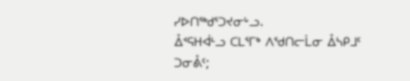ᓯᐅᑎᖅᑯᕐᑐᔪᓂᒡᓗ.
ᐂᑉᕋᕼᐋᒻᓗ ᑕᒪᕐᒥᒃ ᐱᖁᑎᓕᒫᓂ ᐂᓴᑭᒧᑦ ᑐᓂᕔᑦ;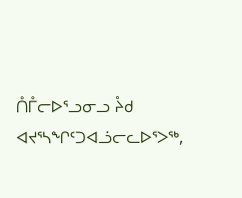ᑍᒤᓕᐅᕐᓗᓂᓗ ᔧᑯ ᐊᔪᕐᓴᖏᑦᑐᐊᓘᓕᓚᐅᕐᐳᖅ,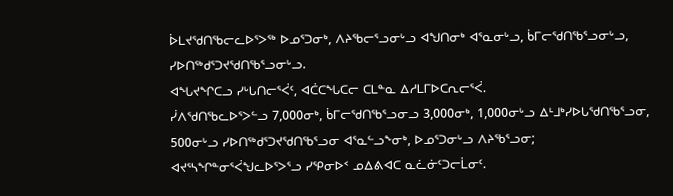ᐆᒪᔪᖁᑎᖃᓕᓚᐅᕐᐳᖅ ᐅᓄᕐᑐᓂᒃ, ᐱᔨᖃᓕᕐᓗᓂᒡᓗ ᐊᖑᑎᓂᒃ ᐊᕐᓇᓂᒡᓗ, ᑳᒥᓕᖁᑎᖃᕐᓗᓂᒡᓗ, ᓯᐅᑎᖅᑯᕐᑐᔪᖁᑎᖃᕐᓗᓂᒡᓗ.
ᐊᖓᔪᖏᑕᓗ ᓯᒡᒐᑎᓕᕐᐹᑦ, ᐊᑖᑕᖓᑕᓕ ᑕᒪᓐᓇ ᐃᓱᒪᒥᐅᑕᕆᓕᕐᐹ.
ᓰᐱᖁᑎᖃᓚᐅᕐᐳᓪᓗ 7,000ᓂᒃ, ᑳᒥᓕᖁᑎᖃᕐᓗᓂᓗ 3,000ᓂᒃ, 1,000ᓂᒡᓗ ᐃᒻᒧᒃᓯᐅᒐᖁᑎᖃᕐᓗᓂ, 500ᓂᒡᓗ ᓯᐅᑎᖅᑯᕐᑐᔪᖁᑎᖃᕐᓗᓂ ᐊᕐᓇᓪᓗᖕᓂᒃ, ᐅᓄᕐᑐᓂᒡᓗ ᐱᔨᖃᕐᓗᓂ; ᐊᔪᕐᓴᖏᓐᓂᕐᐹᖑᓚᐅᕐᐳᕐᓗ ᓯᕿᓂᐅᑉ ᓄᐃᕕᐊᑕ ᓇᓛᓃᑦᑐᓕᒫᓂᑦ.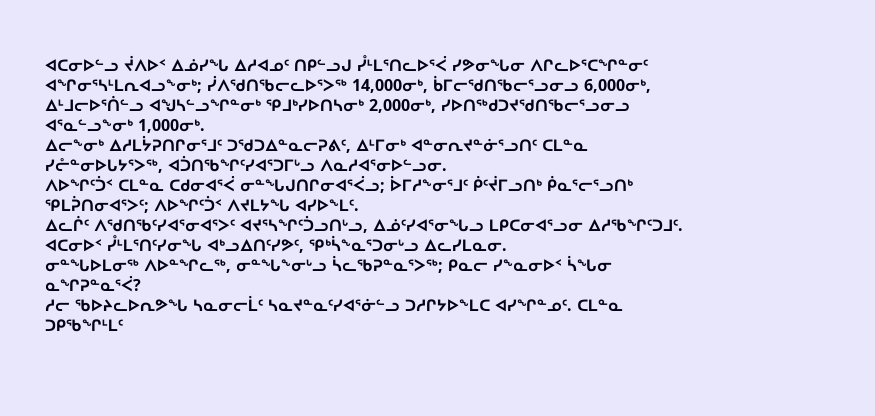ᐊᑕᓂᐅᓪᓗ ᔫᐱᐅᑉ ᐃᓅᓯᖓ ᐃᓱᐊᓄᑦ ᑎᑭᓪᓗᒍ ᓮᒻᒪᕐᑎᓚᐅᕐᐹ ᓯᕗᓂᖓᓂ ᐱᒋᓚᐅᕐᑕᖏᓐᓂᑦ ᐊᖏᓂᕐᓴᒻᒪᕆᐊᓗᖕᓂᒃ; ᓰᐱᖁᑎᖃᓕᓚᐅᕐᐳᖅ 14,000ᓂᒃ, ᑳᒥᓕᖁᑎᖃᓕᕐᓗᓂᓗ 6,000ᓂᒃ, ᐃᒻᒧᓕᐅᕐᑏᓪᓗ ᐊᖑᓴᓪᓗᖏᓐᓂᒃ ᕿᒧᒃᓯᐅᑎᓴᓂᒃ 2,000ᓂᒃ, ᓯᐅᑎᖅᑯᑐᔪᖁᑎᖃᓕᕐᓗᓂᓗ ᐊᕐᓇᓪᓗᖕᓂᒃ 1,000ᓂᒃ.
ᐃᓕᖕᓂᒃ ᐃᓱᒪᔮᕈᑎᒋᓂᕐᒧᑦ ᑐᖁᑐᐃᓐᓇᓕᕈᕕᑦ, ᐃᒻᒥᓂᒃ ᐊᓐᓂᕆᔪᓐᓃᕐᓗᑎᑦ ᑕᒪᓐᓇ ᓯᓔᓐᓂᐅᒐᔭᕐᐳᖅ, ᐊᑑᑎᖃᖏᑦᓯᐊᕐᑐᒥᒡᓗ ᐱᓇᓱᐊᕐᓂᐅᓪᓗᓂ.
ᐱᐅᖏᑦᑑᑉ ᑕᒪᓐᓇ ᑕᑯᓂᐊᕐᐹ ᓂᓐᖓᒍᑎᒋᓂᐊᕐᐹᓗ; ᐆᒥᓱᖕᓂᕐᒧᑦ ᑮᑦᔫᒥᓗᑎᒃ ᑮᓇᕐᓕᕐᓗᑎᒃ ᕿᒪᕉᑎᓂᐊᕐᐳᑦ; ᐱᐅᖏᑦᑑᑉ ᐱᔪᒪᔭᖓ ᐊᓯᐅᖕᒪᑦ.
ᐃᓚᒌᑦ ᐱᖁᑎᖃᑦᓯᐊᕐᓂᐊᕐᐳᑦ ᐊᔪᕐᓴᖏᑦᑑᓗᑎᒡᓗ, ᐃᓅᑦᓯᐊᕐᓂᖓᓗ ᒪᑭᑕᓂᐊᕐᓗᓂ ᐃᓱᖃᖏᑦᑐᒧᑦ.
ᐊᑕᓂᐅᑉ ᓮᒻᒪᕐᑎᑦᓯᓂᖓ ᐊᒃᓗᐃᑎᑦᓯᕗᑦ, ᕿᒃᓵᖕᓇᕐᑐᓂᒡᓗ ᐃᓚᓯᒪᓇᓂ.
ᓂᓐᖓᐅᒪᓂᖅ ᐱᐅᓐᖏᓚᖅ, ᓂᓐᖓᖕᓂᒡᓗ ᓵᓚᖃᕈᓐᓇᕐᐳᖅ; ᑭᓇᓕ ᓯᖕᓇᓂᐅᑉ ᓵᖓᓂ ᓇᖏᕈᓐᓇᕐᐹ?
ᓱᓕ ᖃᐅᔨᓚᐅᕆᕗᖓ ᓴᓇᓂᓕᒫᑦ ᓴᓇᔪᓐᓇᑦᓯᐊᕐᓃᓪᓗ ᑐᓱᒋᔭᐅᖕᒪᑕ ᐊᓯᖏᓐᓄᑦ. ᑕᒪᓐᓇ ᑐᑭᖃᖏᒻᒪᑦ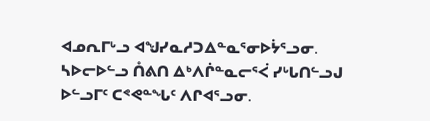ᐊᓄᕆᒥᒡᓗ ᐊᖑᓯᓇᓱᑐᐃᓐᓇᕐᓂᐅᔮᕐᓗᓂ.
ᓴᐅᓕᐅᓪᓗ ᑍᕕᑎ ᐃᒃᐱᒌᓐᓇᓕᕐᐹ ᓯᒡᒐᑎᓪᓗᒍ ᐅᓪᓗᒥᑦ ᑕᕝᕙᓐᖓᑦ ᐱᒋᐊᕐᓗᓂ.